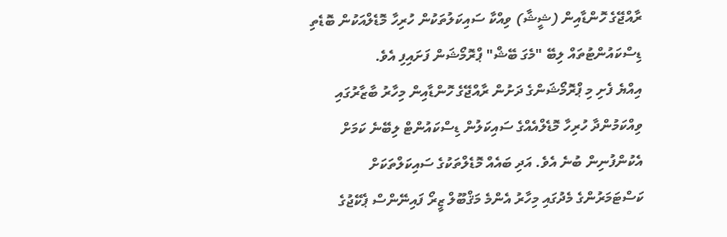ރާއްޖޭގެ ހޮންޑާއިން (ޝީޝާ) ވިއްކާ ސައިކަލުތަކުން ހުރިހާ މޮޑެލްއަކުން ބޮޑެތި ޑިސްކައުންޓުތައް ލިބޭ "މެގަ ބޭޝް" ޕްރޮމޯޝަން ފަށައިފި އެވެ.
އިއްޔެ ފެށި މި ޕްރޮމޯޝަންގެ ދަށުން ރާއްޖޭގެ ހޮންޑާއިން މިހާރު ބާޒާރުގައި ވިއްކަމުންދާ ހުރިހާ މޮޑެލްއެއްގެ ސައިކަލުން ޑިސްކައުންޓް ލިބޭނެ ކަމަށް އެކުންފުނިން ބުނެ އެވެ. އަދި ބައެއް މޮޑެލްތަކުގެ ސައިކަލްތަކަށް ކަސްޓަމަރުންގެ މެދުގައި މިހާރު އެންމެ މަޤްބޫލް ޒީރޯ ފައިނޭންސް ޕެކޭޖުގެ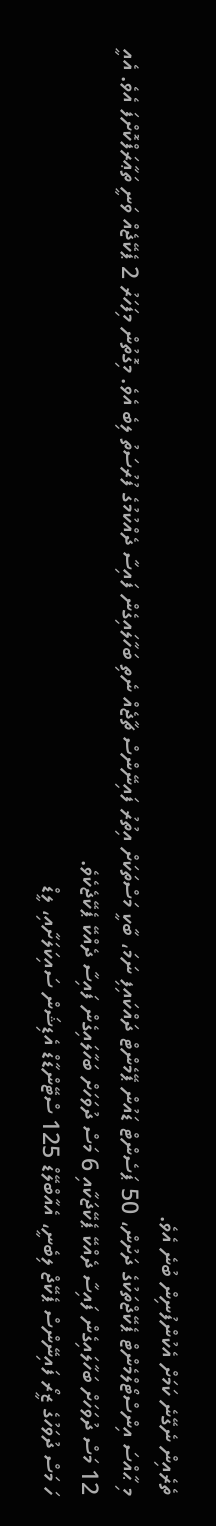ތެރެއިން ނެގޭނެ ކަމަށް އެކުންފުނިން ބުނެ އެވެ.
މި ޙާއްސަ އިންސްޓޯލްމެންޓް ޕެކޭޖްތަކުގެ ދަށުން، 50 ޕަސެންޓް ޑައުން ޕޭމެންޓް ދައްކައިފި ނަމަ، ބާކީ މަސްތަކަށް އިތުރު ފައިނޭންސް ޗާޖެއް ނެތި ބަހާލައިގެން ފައިސާ ދެއްކުމުގެ ފުރުސަތު ލިބެ އެވެ. މިގޮތުން މިފަހަރު 2 ޕެކޭޖެއް ވަނީ ތަޢާރަފްކޮށްފަ އެވެ. އެއީ 12 މަސް ދުވަހަށް ބަހާލައިގެން ފައިސާ ދެއްކޭ ޕެކޭޖަކާއި 6 މަސް ދުވަހަށް ބަހާލައިގެން ފައިސާ ދެއްކޭ ޕެކޭޖެކެވެ.
ހަ މަސް ދުވަހުގެ ޒީރޯ ފައިނޭންސް ޕެކޭޖް ލިބެނީ، އެއާބްލޭޑް 125 ސްޓޭންޑާޑް އެޑިޝަން ސައިކަލަށާއި، ލީޑް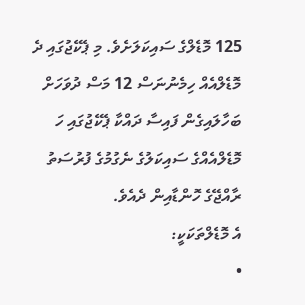125 މޮޑެލްގެ ސައިކަލަށެވެ. މި ޕެކޭޖުގައި ދެ މޮޑެލްއެއް ހިމެނުނަސް 12 މަސް ދުވަހަށް ބަހާލައިގެން ފައިސާ ދައްކާ ޕެކޭޖުގައި ހަ މޮޑެލްއެއްގެ ސައިކަލުގެ ނެގުމުގެ ފުރުސަތު ރާއްޖޭގެ ހޮންޑާއިން ދެއެވެ.
އެ މޮޑެލްތަކަކީ:
•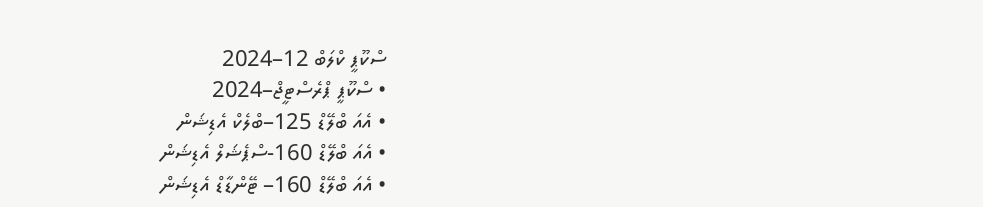ސްކޫޕީ ކްލަބް 12–2024
• ސްކޫޕީ ޕްރެސްޓީޖް–2024
• އެއަ ބްލޭޑް 125–ބްލެކް އެޑިޝަން
• އެއަ ބްލޭޑް 160-ސްޕެޝަލް އެޑިޝަން
• އެއަ ބްލޭޑް 160– ޓޭންޑާޑް އެޑިޝަން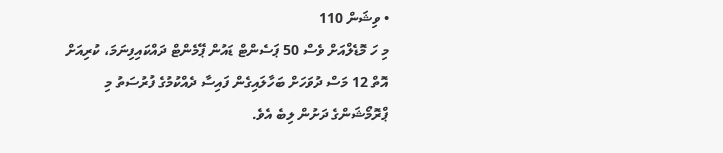• ވިޝަން 110
މި ހަ މޮޑެލްއަށް ވެސް 50 ޕަސެންޓް ޑައުން ޕޭމެންޓް ދައްކައިފިނަމަ، ކުރިއަށް އޮތް 12 މަސް ދުވަހަށް ބަހާލައިގެން ފައިސާ ދެއްކުމުގެ ފުރުސަތު މި ޕްރޮމޯޝަންގެ ދަށުން ލިބެ އެވެ.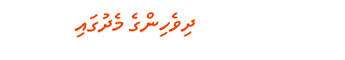ދިވެހިންގެ މެދުގައި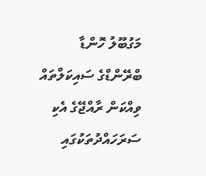މަގުބޫލު ހޮންޑާ ބްރޭންޑްގެ ސައިކަލްތައް ވިއްކަން ރާއްޖޭގެ އެކި ސަރަހައްދުތަކުގައި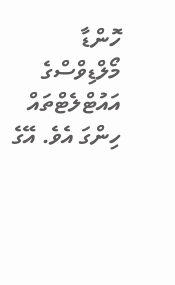ހޮންޑާ މޯލްޑިވްސްގެ އައުޓްލެޓްތައް ހިންގަ އެވެ. އޭގެ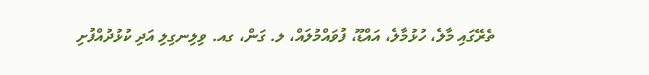ތެރޭގައި މާލެ، ހުޅުމާލެ، އައްޑޫ، ފުވައްމުލައް، ލ. ގަން، ގއ. ވިލިނގިލި އަދި ކުޅުދުއްފުށި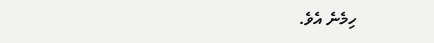ހިމެނެ އެވެ.